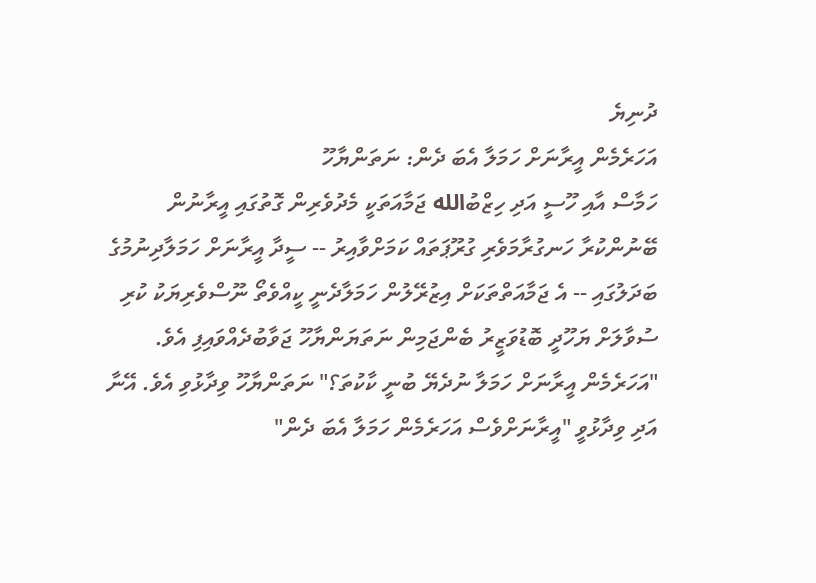ދުނިޔެ
އަހަރެމެން އީރާނަށް ހަމަލާ އެބަ ދެން: ނަތަންޔާހޫ
ހަމާސް އާއި ހޫސީ އަދި ހިޒްބުالله ޖަމާއަތަކީ މެދުވެރިން ގޮތުގައި އީރާނުން ބޭނުންކުރާ ހަނގުރާމަވެރި ގުރޫޕަތައް ކަމަށްވާއިރު -- ސީދާ އީރާނަށް ހަމަލާދިނުމުގެ ބަދަލުގައި -- އެ ޖަމާއަތްތަކަށް އިޒުރޭލުން ހަމަލާދެނީ ކީއްވެތޯ ނޫސްވެރިޔަކު ކުރި ސުވާލަށް ޔަހޫދީ ބޮޑުވަޒީރު ބެންޖަމިން ނަތަޔަންޔާހޫ ޖަވާބުދެއްވައިފި އެވެ.
"އަހަރެމެން އީރާނަށް ހަމަލާ ނުދެޔޭ ބުނީ ކާކުތަ؟" ނަތަންޔާހޫ ވިދާޅުވި އެވެ. އޭނާ އަދި ވިދާޅުވީ "އީރާނަށްވެސް އަހަރެމެން ހަމަލާ އެބަ ދެން"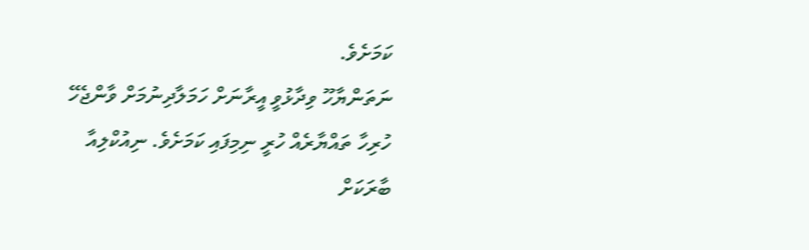ކަމަށެވެ.
ނަތަންޔާހޫ ވިދާޅުވީ އީރާނަށް ހަމަލާދިނުމަށް ވާންޖެހޭ ހުރިހާ ތައްޔާރެއް ހުރީ ނިމިފައި ކަމަށެވެ. ނިއުކްލިއާ ބާރަކަށް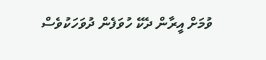ވުމަށް އީރާން ދެކޭ ހުވަފެން ދުވަހަކުވެސް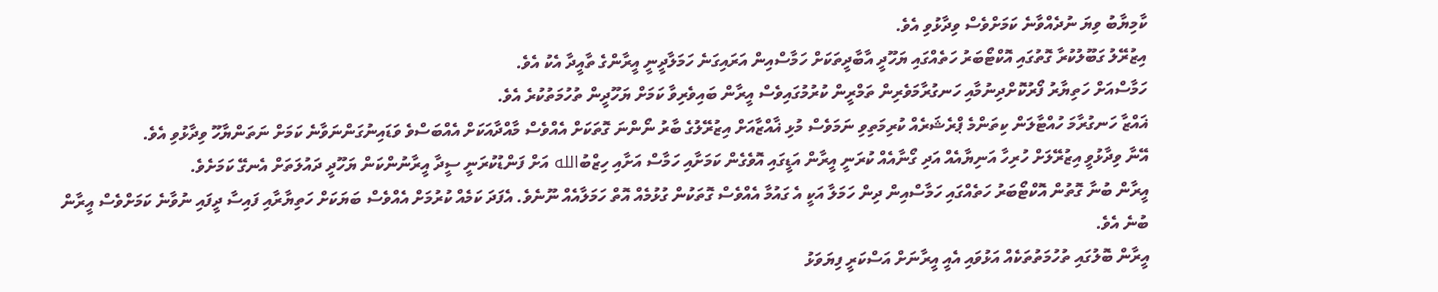ކާމިޔާބު ވިޔަ ނުދެއްވާނެ ކަމަށްވެސް ވިދާޅުވި އެވެ.
އިޒުރޭލު ގަބޫލުކުރާ ގޮތުގައި އޮކްޓޯބަރު ހަތެއްގައި ޔަހޫދީ އާބާދީތަކަށް ހަމާސްއިން އަރައިގަނެ ހަމަލާދީނީ އީރާންގެ ތާއީދާ އެކު އެވެ.
ހަމާސްއަށް ހަތިޔާރު ފޯރުކޮށްދިނުމާއި ހަނގުރާމަވެރިން ތަމްރީން ކުރުމުގައިވެސް އީރާން ބައިވެރިވާ ކަމަށް ޔަހޫދީން ތުހުމަތުކުރެ އެވެ.
ޣައްޒާ ހަނގުރާމަ ހުއްޓާލަން ކިތަންމެ ޕްރެޝަރެއް ކުރިމަތިވި ނަމަވެސް މުޅި ޣާއްޒާއަށް އިޒުރޭލުގެ ބާރު ނޯންނަ ގޮތަކަށް އެއްވެސް މާއްދާއަކަށް އެއްބަސްވެ ވަޑައިނުގަންނަވާނެ ކަމަށް ނަތަންޔާހޫ ވިދާޅުވި އެވެ.
އޭނާ ވިދާޅުވީ އިޒުރޭލަށް ހުރިހާ އަނިޔާއެއް އަދި ގޯނާއެއް ކުރަނީ އީރާން އަޑީގައި އޮވެގެން ކަމަށާއި ހަމާސް އަށާއި ހިޒްބުالله އަށް ފަންޑުކުރަނީ ސީދާ އީރާނުންކަން ޔަހޫދީ ދައުލަތަށް އެނގޭ ކަމަށެވެ.
އީރާން ބުނާ ގޮތުން އޮކްޓޯބަރު ހަތެއްގައި ހަމާސްއިން ދިން ހަމަލާ އަކީ އެ ގައުމާ އެއްވެސް ގޮތަކުން ގުޅުމެއް އޮތް ހަމަލާއެއް ނޫނެވެ. އެފަދަ ކަމެއް ކުރުމަށް އެއްވެސް ބަޔަކަށް ހަތިޔާރާއި ފައިސާ ދީފައި ނުވާނެ ކަމަށްވެސް އީރާން ބުނެ އެވެ.
އީރާން ބޮލުގައި ތުހުމަތުތަކެއް އަޅުވައި އެއީ އީރާނަށް އަސްކަރީ ފިޔަވަޅު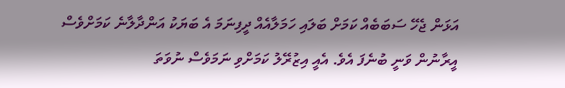އަޅަން ޖެހޭ ސަބަބެއް ކަމަށް ބަލައި ހަމަލާއެއް ދީފިނަމަ އެ ބަޔަކު އަންދާލާނެ ކަމަށްވެސް އީރާނުން ވަނީ ބުނެފަ އެވެ. އެއީ އިޒުރޭލު ކަމަށްވި ނަމަވެސް ނުވަތަ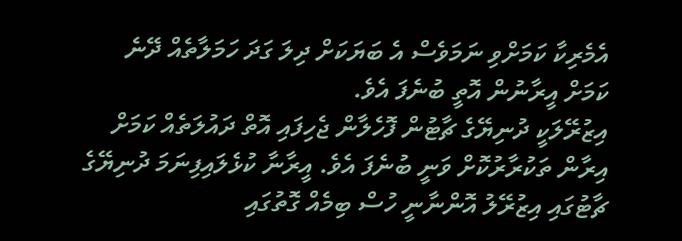އެމެރިކާ ކަމަށްވި ނަމަވެސް އެ ބަޔަކަށް ދިލަ ގަދަ ހަމަލާތެއް ދޭނެ ކަމަށް އީރާނުން އޮތީ ބުނެފަ އެވެ.
އިޒުރޭލަކީ ދުނިޔޭގެ ޗާޓުން ފޮހެލާން ޖެހިފައި އޮތް ދައުލަތެއް ކަމަށް އިރާން ތަކުރާރުކޮށް ވަނީ ބުނެފަ އެވެ. އީރާނާ ކުޅެލައިފިނަމަ ދުނިޔޭގެ ޗާޓުގައި އިޒުރޭލު އޮންނާނީ ހުސް ބިމެއް ގޮތުގައި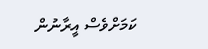ކަމަށްވެސް އީރާނުން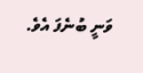ވަނީ ބުނެފަ އެވެ.